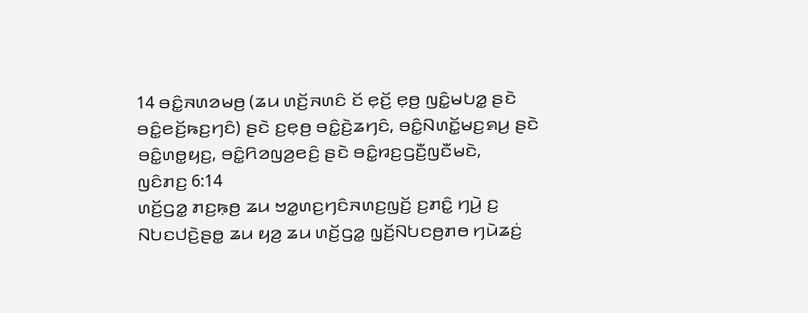14 ꤋꤢꤨ꤭ꤏꤛꤤꤗꤥ꤬ (ꤘꤣ ꤛꤢꤩ꤬ꤏꤛꤢꤨ ꤢꤩ ꤕ꤫ꤢꤩ꤬ ꤕ꤫ꤥ꤬ ꤜꤢꤨ꤭ꤗꤝꤤ꤭ ꤔꤢꤧ ꤋꤢꤨ꤭ꤕꤢꤩ꤬ꤒꤢ꤬ꤚꤢꤨ) ꤔꤢꤧ ꤢ꤬ꤕ꤫ꤥ꤬ ꤋꤢꤨ꤭ꤢꤧ꤬ꤘꤚꤢꤨ, ꤋꤢꤨ꤭ꤡꤛꤢꤩ꤭ꤗꤢ꤬ꤎꤣ꤬ ꤔꤢꤧ ꤋꤢꤨ꤭ꤛꤥ꤭ꤟꤢ꤬, ꤋꤢꤨ꤭ꤖꤤꤜꤤ꤬ꤕꤢꤨ꤬ ꤔꤢꤧ ꤋꤢꤨ꤭ꤙꤢ꤬ꤞꤢꤪ꤬ꤜꤢꤪꤗꤢꤧ,
ꤜꤢꤨꤊꤢ꤬ 6:14
ꤛꤢꤩ꤬ꤞꤤ꤭ ꤊꤢ꤬ꤒ꤫ꤥ꤬ ꤘꤣ ꤠꤤ꤭ꤛꤢ꤬ꤚꤢꤨꤏꤛꤢ꤬ꤜꤢꤩ꤬ ꤢ꤬ꤊꤢꤨ꤭ ꤚꤣꤧ꤬ ꤢ꤬ ꤡꤝꤢꤓꤢꤧ꤬ꤔꤥ꤭ ꤘꤣ ꤟꤤ꤬ ꤘꤣ ꤛꤢꤩ꤬ꤞꤤ꤭ ꤜ꤫ꤢꤩ꤬ꤡꤝꤢꤥ꤬ꤊꤥ ꤚꤣꤧꤘꤢꤦ꤬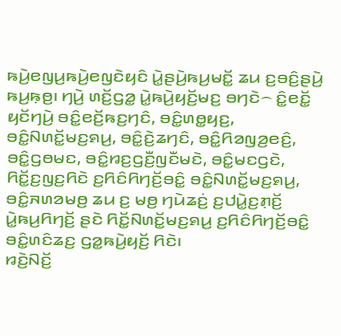ꤒꤣꤧ꤬ꤕꤜꤣ꤬ꤒꤣꤧ꤬ꤕꤜꤢꤧꤟꤢꤨ ꤣꤧ꤭ꤔꤣꤧ꤬ꤒꤣ꤬ꤗꤢꤩ꤭ ꤘꤣ ꤢ꤬ꤋꤢꤨ꤬ꤔꤣꤧ꤬ ꤒꤣ꤬ꤒ꤫ꤥ꤬꤯ ꤚꤣꤧ꤬ ꤛꤢꤩ꤬ꤞꤤ꤭ ꤣꤧ꤭ꤒꤣꤧ꤬ꤟꤢꤩ꤬ꤗꤢ꤬ ꤋꤚꤢꤧ꤮ ꤢꤨ꤭ꤕꤢꤩ꤭ ꤟꤢꤩꤚꤣꤧ꤬ ꤋꤢꤨ꤭ꤕꤢꤩ꤬ꤒꤢ꤬ꤚꤢꤨ, ꤋꤢꤨ꤭ꤛꤥ꤭ꤟꤢ꤬, ꤋꤢꤨ꤭ꤡꤛꤢꤩ꤭ꤗꤢ꤬ꤎꤣ꤬, ꤋꤢꤨ꤭ꤢꤧ꤬ꤘꤚꤢꤨ, ꤋꤢꤨ꤭ꤖꤤꤜꤤ꤬ꤕꤢꤨ꤬, ꤋꤢꤨ꤭ꤞꤥꤗꤢ, ꤋꤢꤨ꤭ꤙꤢ꤬ꤞꤢꤪ꤬ꤜꤢꤪꤗꤢꤧ, ꤋꤢꤨ꤭ꤗꤢꤞꤢꤧ, ꤖꤢꤩ꤭ꤢ꤬ꤜꤢ꤬ꤖꤢꤧ ꤢ꤬ꤖꤢꤨꤖꤚꤢꤩ꤬ꤋꤢꤨ꤭ ꤋꤢꤨ꤭ꤡꤛꤢꤩ꤭ꤗꤢ꤬ꤎꤣ꤬, ꤋꤢꤨ꤭ꤏꤛꤤꤗꤥ꤬ ꤘꤣ ꤢ꤬ ꤗꤥ꤬ ꤚꤣꤧꤘꤢꤦ꤬ ꤢ꤬ꤓꤣꤧ꤭ꤢ꤬ꤊ꤫ꤢꤩ꤬ ꤣꤧ꤭ꤒꤣ꤬ꤖꤚꤢꤩ꤬ ꤔꤢꤧ ꤖꤢꤩ꤭ꤡꤛꤢꤩ꤭ꤗꤢ꤬ꤎꤣ꤬ ꤢ꤬ꤖꤢꤨꤖꤚꤢꤩ꤬ꤋꤢꤨ꤭ ꤋꤢꤨ꤭ꤛꤢꤨꤘꤢ꤬ ꤞꤤ꤭ꤒꤣꤧ꤬ꤟꤢꤩ꤬ ꤖꤢꤧ꤯
ꤙꤢꤧ꤬ꤡꤢꤩ꤬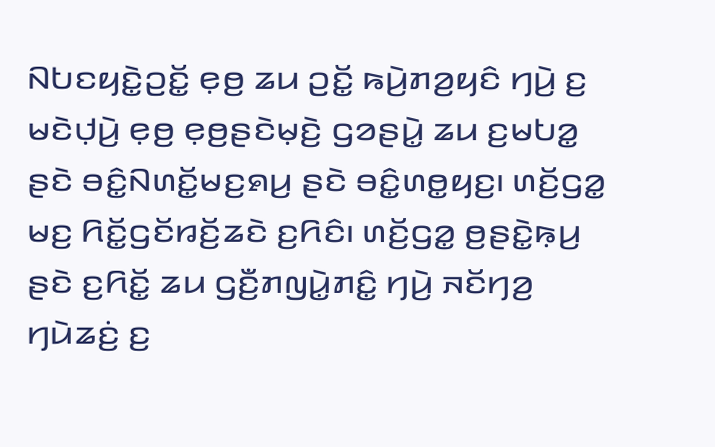ꤡꤝꤢꤟꤢꤧ꤭ꤑꤢꤩ꤭ ꤕ꤫ꤥ꤬ ꤘꤣ ꤑꤢꤩ꤭ ꤒꤣꤧ꤬ꤊꤤ꤬ꤟꤢꤨ ꤚꤣꤧ꤬ ꤢ꤬ ꤗꤢꤧꤓ꤫ꤣꤧ꤬ ꤕ꤫ꤥ꤬ ꤕ꤫ꤥ꤬ꤔꤢꤧꤗ꤫ꤢꤧ꤬ ꤞꤤꤔꤣꤧ꤭ ꤘꤣ ꤢ꤬ꤗꤝꤤ꤭ ꤔꤢꤧ ꤋꤢꤨ꤭ꤡꤛꤢꤩ꤭ꤗꤢ꤬ꤎꤣ꤬ ꤔꤢꤧ ꤋꤢꤨ꤭ꤛꤥ꤭ꤟꤢ꤬꤯ ꤛꤢꤩ꤬ꤞꤤ꤭ ꤗꤢ꤬ ꤖꤢꤩ꤭ꤞꤢꤩꤙꤢꤩ꤬ꤘꤢꤧ ꤢ꤬ꤖꤢꤨ꤯ ꤛꤢꤩ꤬ꤞꤤ꤭ ꤥ꤬ꤔꤢꤧ꤭ꤒ꤫ꤣ꤬ ꤔꤢꤧ ꤢ꤬ꤖꤢꤩ꤭ ꤘꤣ ꤞꤢꤪ꤬ꤊꤜꤣꤧ꤭ꤊꤢꤨ꤭ ꤚꤣꤧ꤬ ꤏꤢꤩꤚꤤ꤬ ꤚꤣꤧꤘꤢꤦ꤬ ꤢ꤬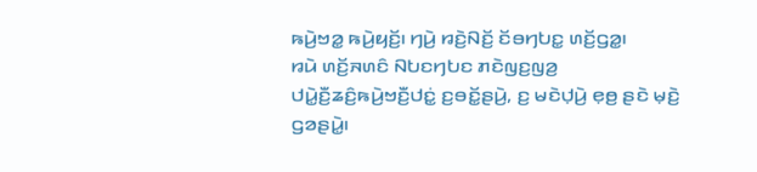ꤒꤣꤧ꤬ꤠꤤ꤭ ꤒꤣꤧ꤬ꤟꤢꤩ꤬꤯ ꤚꤣꤧ꤬ ꤙꤢꤧ꤬ꤡꤢꤩ꤬ ꤢꤩꤋꤚꤝꤢ꤭ ꤛꤢꤩ꤬ꤞꤤ꤭꤯
ꤙꤣꤧ ꤛꤢꤩ꤬ꤏꤛꤢꤨ ꤡꤝꤢꤚꤝꤢ ꤊꤢꤧꤜꤢ꤬ꤜꤤ꤬ ꤓꤣꤧ꤭ꤢꤪ꤬ꤘꤢꤨ꤬ꤒꤣꤧ꤬ꤠꤢꤪ꤬ꤓꤢꤦ꤭ ꤢ꤬ꤋꤢꤩ꤭ꤔꤣꤧ꤬, ꤢ꤬ ꤗꤢꤧꤓ꤫ꤣꤧ꤬ ꤕ꤫ꤥ꤬ ꤔꤢꤧ ꤗ꤫ꤢꤧ꤬ ꤞꤤꤔꤣꤧ꤭꤯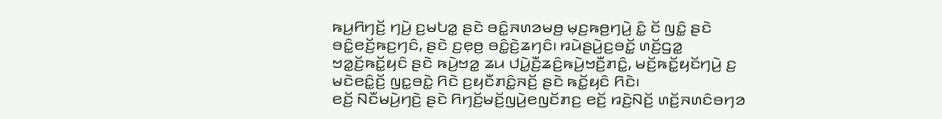ꤒꤣ꤬ꤖꤚꤢꤩ꤬ ꤚꤣꤧ꤬ ꤢ꤬ꤗꤝꤤ꤭ ꤔꤢꤧ ꤋꤢꤨ꤭ꤏꤛꤤꤗꤥ꤬ ꤗ꤫ꤢ꤬ꤒꤥ꤬ꤚꤣꤧ꤬ ꤢꤨ꤭ ꤢꤩ ꤜꤢꤨ꤭ ꤔꤢꤧ ꤋꤢꤨ꤭ꤕꤢꤩ꤬ꤒꤢ꤬ꤚꤢꤨ, ꤔꤢꤧ ꤢ꤬ꤕ꤫ꤥ꤬ ꤋꤢꤨ꤭ꤢꤧ꤬ꤘꤚꤢꤨ꤯ ꤙꤣꤧꤔꤣꤧ꤬ꤢ꤬ꤋꤢꤩ꤭ ꤛꤢꤩ꤬ꤞꤤ꤭ ꤠꤤ꤭ꤢꤩ꤬ꤒꤢꤩ꤭ꤟꤢꤨ ꤔꤢꤧ ꤒꤣꤧ꤬ꤠꤤ꤭ ꤘꤣ ꤓꤣꤧ꤭ꤢꤪ꤬ꤘꤢꤨ꤬ꤒꤣꤧ꤬ꤠꤢꤪ꤬ꤊꤢꤨ꤭, ꤗꤢꤩ꤬ꤒꤢꤩ꤭ꤟꤢꤩꤚꤣꤧ꤬ ꤢ꤬ ꤗꤢꤧꤕꤢꤨ꤭ꤢꤩ꤬ ꤜꤢ꤭ꤋꤢꤧ꤭ ꤖꤢꤧ ꤢ꤬ꤟꤢꤪꤊꤢꤨ꤭ꤏꤢꤩ꤬ ꤔꤢꤧ ꤒꤢꤩ꤭ꤟꤢꤨ ꤖꤢꤧ꤯
ꤕꤢꤩ꤬ ꤡꤢꤪꤗꤣꤧ꤬ꤚꤢꤧ꤬ ꤔꤢꤧ ꤖꤚꤢꤩ꤬ꤗꤢꤩ꤬ꤜꤣꤧ꤬ꤕꤜꤢꤩꤊꤢ꤬ ꤕꤢꤩ꤬ ꤙꤢꤧ꤬ꤡꤢꤩ꤬ ꤛꤢꤩ꤬ꤏꤛꤢꤨꤋꤚꤤ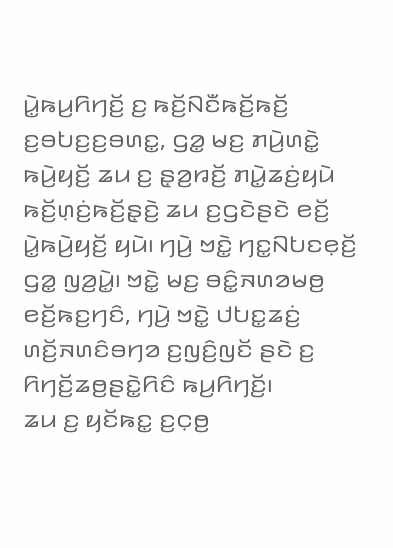ꤣꤧ꤭ꤒꤣ꤬ꤖꤚꤢꤩ꤬ ꤢ꤬ ꤒꤢꤩ꤬ꤡꤢꤪꤒꤢꤩ꤬ꤒꤢꤩ꤬ ꤢ꤬ꤋꤝꤢ꤬ꤢ꤬ꤋꤛꤢ꤭, ꤞꤤ꤭ ꤗꤢ꤬ ꤊꤣꤧ꤬ꤛꤢꤧ꤭ ꤒꤣꤧ꤬ꤟꤢꤩ꤬ ꤘꤣ ꤢ꤬ ꤔ꤫ꤤ꤬ꤙꤢꤩ꤬ ꤊꤣꤧ꤭ꤘꤢꤦ꤬ꤟꤣꤧ ꤒꤢꤩ꤬ꤛ꤫ꤢꤦ꤬ꤒꤢꤩ꤬ꤔ꤫ꤢꤧ꤬ ꤘꤣ ꤢ꤬ꤞꤢꤧꤔꤢꤧ ꤕꤢꤩ꤬ ꤣꤧ꤭ꤒꤣꤧ꤬ꤟꤢꤩ꤬ ꤟꤣꤧ꤯ ꤚꤣꤧ꤬ ꤠꤢꤧ꤭ ꤚꤢ꤭ꤡꤝꤢꤕ꤫ꤢꤩ꤬ ꤞꤤ꤭ ꤜꤤ꤬ꤣꤧ꤭꤯ ꤠꤢꤧ꤭ ꤗꤢ꤬ ꤋꤢꤨ꤭ꤏꤛꤤꤗꤥ꤬ ꤕꤢꤩ꤬ꤒꤢ꤬ꤚꤢꤨ, ꤚꤣꤧ꤬ ꤠꤢꤧ꤭ ꤓꤝꤢ꤭ꤘꤢꤦ꤬ ꤛꤢꤩ꤬ꤏꤛꤢꤨꤋꤚꤤ ꤢ꤬ꤜꤢꤨ꤬ꤜꤢꤩ ꤔꤢꤧ ꤢ꤬ ꤖꤚꤢꤩ꤬ꤘꤥ꤬ꤔꤢꤧ꤭ꤖꤢꤨ ꤒꤣ꤬ꤖꤚꤢꤩ꤬꤯
ꤘꤣ ꤢ꤬ ꤟꤢꤩꤒꤢ꤭ ꤢ꤬ꤍ꤫ꤥ꤬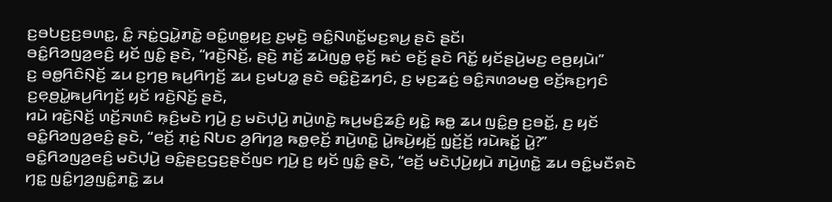ꤢ꤬ꤋꤝꤢ꤬ꤢ꤬ꤋꤛꤢ꤭, ꤢꤨ꤭ ꤏꤢꤦ꤭ꤞꤣꤧ꤭ꤊꤢꤧ꤭ ꤋꤢꤨ꤭ꤛꤥ꤭ꤟꤢ꤬ ꤢ꤬ꤗ꤫ꤢꤧ꤬ ꤋꤢꤨ꤭ꤡꤛꤢꤩ꤭ꤗꤢ꤬ꤎꤣ꤬ ꤔꤢꤧ ꤔꤢꤩ꤯
ꤋꤢꤨ꤭ꤖꤤꤜꤤ꤬ꤕꤢꤨ꤬ ꤟꤢꤩ ꤜꤢꤨ꤭ ꤔꤢꤧ, “ꤙꤢꤧ꤬ꤡꤢꤩ꤬, ꤔꤢꤧ꤬ ꤊꤢꤩ꤬ ꤘꤣꤧꤜꤥ꤭ ꤕ꤫ꤢꤩ꤬ ꤒꤢꤦ ꤕꤢꤩ꤬ ꤔꤢꤧ ꤖꤢꤩ꤭ ꤟꤢꤩꤔꤣꤧ꤬ꤗꤢ꤬ ꤕꤥ꤬ꤟꤣꤧ꤯”
ꤢ꤬ ꤋꤥ꤭ꤖꤢꤨꤡ꤫ꤢꤩ꤬ ꤘꤣ ꤢ꤬ꤚꤥ꤬ ꤒꤣ꤬ꤖꤚꤢꤩ꤬ ꤘꤣ ꤢ꤬ꤗꤝꤤ꤭ ꤔꤢꤧ ꤋꤢꤨ꤭ꤢꤧ꤬ꤘꤚꤢꤨ, ꤢ꤬ ꤗ꤫ꤢ꤬ꤘꤢꤦ꤬ ꤋꤢꤨ꤭ꤏꤛꤤꤗꤥ꤬ ꤕꤢꤩ꤬ꤒꤢ꤬ꤚꤢꤨ ꤢ꤬ꤕ꤫ꤥ꤬ꤣꤧ꤭ꤒꤣ꤬ꤖꤚꤢꤩ꤬ ꤟꤢꤩ ꤙꤢꤧ꤬ꤡꤢꤩ꤬ ꤔꤢꤧ,
ꤙꤣꤧ ꤙꤢꤧ꤬ꤡꤢꤩ꤬ ꤛꤢꤩ꤬ꤏꤛꤢꤨ ꤒ꤫ꤢꤨ꤬ꤗꤢꤧ ꤚꤣꤧ꤬ ꤢ꤬ ꤗꤢꤧꤓ꤫ꤣꤧ꤬ ꤊꤣꤧ꤬ꤛꤢꤧ꤭ ꤒꤣ꤬ꤗꤢꤨ꤬ꤘꤢꤨ꤬ ꤟꤢꤧ꤭ ꤒꤥ꤭ ꤘꤣ ꤜꤢꤨ꤭ꤥ꤬ ꤢ꤬ꤋꤢꤩ꤭, ꤢ꤬ ꤟꤢꤩ ꤋꤢꤨ꤭ꤖꤤꤜꤤ꤬ꤕꤢꤨ꤬ ꤔꤢꤧ, “ꤕꤢꤩ꤬ ꤊ꤫ꤢꤦ꤬ ꤡꤝꤢ ꤤ꤬ꤖꤚꤤ꤬ ꤒꤥ꤭ꤕ꤫ꤢꤩ꤬ ꤊꤣꤧ꤬ꤛꤢꤧ꤭ ꤣꤧ꤭ꤒꤣꤧ꤬ꤟꤢꤩ꤬ ꤜ꤫ꤢꤩ꤬ꤢꤩ꤬ ꤙꤣꤧꤒꤢꤩ꤭ ꤣꤧ꤭?”
ꤋꤢꤨ꤭ꤖꤤꤜꤤ꤬ꤕꤢꤨ꤬ ꤗꤢꤧꤓ꤫ꤣꤧ꤬ ꤋꤢꤨ꤭ꤔꤢ꤬ꤞꤢ꤬ꤔꤢꤩꤜꤢ ꤚꤣꤧ꤬ ꤢ꤬ ꤟꤢꤩ ꤜꤢꤨ꤭ ꤔꤢꤧ, “ꤕꤢꤩ꤬ ꤗꤢꤧꤓ꤫ꤣꤧ꤬ꤟꤣꤧ ꤊꤣꤧ꤬ꤛꤢꤧ꤭ ꤘꤣ ꤋꤢꤨ꤭ꤗꤢꤪꤎꤢꤧ ꤚꤢ꤭ ꤜꤢꤨ꤭ꤚꤤ꤬ꤜꤢꤨ꤭ꤊꤢꤧ꤭ ꤘꤣ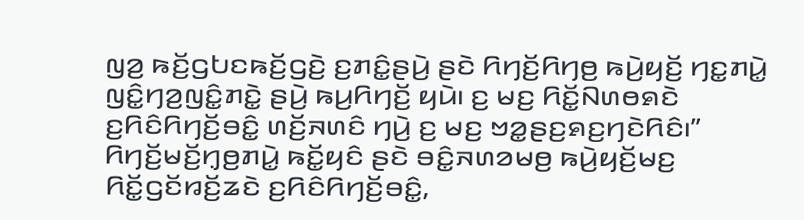ꤜꤤ꤬ ꤒꤢꤩ꤬ꤞꤝꤢꤒꤢꤩ꤬ꤞꤢꤧ꤬ ꤢ꤬ꤊꤢꤨ꤭ꤔꤣꤧ꤬ ꤔꤢꤧ ꤖꤚꤢꤩ꤬ꤖꤚꤥ꤬ ꤒꤣꤧ꤬ꤟꤢꤩ꤬ ꤚꤢ꤭ꤊꤣꤧ꤭ ꤜꤢꤨ꤭ꤚꤤ꤬ꤜꤢꤨ꤭ꤊꤢꤧ꤭ ꤔꤣꤧ꤬ ꤒꤣ꤬ꤖꤚꤢꤩ꤬ ꤟꤣꤧ꤯ ꤢ꤬ ꤗꤢ꤬ ꤖꤢꤩ꤭ꤡꤛꤥꤎꤢꤧ ꤢ꤬ꤖꤢꤨꤖꤚꤢꤩ꤬ꤋꤢꤨ꤭ ꤛꤢꤩ꤬ꤏꤛꤢꤨ ꤚꤣꤧ꤬ ꤢ꤬ ꤗꤢ꤬ ꤠꤤ꤭ꤔꤢ꤬ꤎꤢ꤬ꤚꤢꤧꤖꤢꤨ꤯”
ꤖꤚꤢꤩ꤬ꤗꤢꤩ꤬ꤚ꤫ꤥ꤬ꤊꤣꤧ꤭ ꤒꤢꤩ꤭ꤟꤢꤨ ꤔꤢꤧ ꤋꤢꤨ꤭ꤏꤛꤤꤗꤥ꤬ ꤒꤣꤧ꤬ꤟꤢꤩ꤬ꤗꤢ꤬ ꤖꤢꤩ꤭ꤞꤢꤩꤙꤢꤩ꤬ꤘꤢꤧ ꤢ꤬ꤖꤢꤨꤖꤚꤢꤩ꤬ꤋꤢꤨ꤭,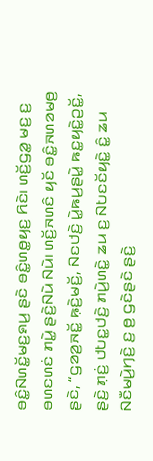ꤋꤢꤨ꤭ꤡꤛꤢꤩ꤭ꤗꤢ꤬ꤎꤣ꤬ ꤔꤢꤧ ꤋꤢꤨ꤭ꤛꤥ꤭ꤟꤢ꤬ ꤖꤢꤧ꤯ ꤛꤢꤩ꤬ꤞꤤ꤭ ꤗꤢ꤬ ꤢ꤬ ꤋꤛꤢꤛꤢꤦ ꤊꤣꤧ꤭ ꤔꤢꤧ꤬ꤡꤣꤧ ꤡꤣꤧ꤯ ꤛꤢꤩ꤬ꤏꤛꤢꤨ ꤟꤢꤩ ꤋꤢꤨ꤭ꤏꤛꤤꤗꤥ꤬ ꤔꤢꤧ, “ꤞꤤꤤ꤬ꤏꤢꤩ꤭ ꤒ꤫ꤢꤧ꤬ꤗꤢꤩ꤬, ꤡꤢꤓꤢꤧ꤬ ꤣꤧ꤭ꤒꤣ꤬ꤔꤣꤧ꤭ ꤒꤢ꤭ꤟꤢꤧ꤭ꤑꤢꤩ꤭, ꤔꤢꤧ꤬ ꤊ꤫ꤢꤦ꤬ ꤓꤝꤢ꤭ꤓꤢꤧ꤬ ꤊꤣꤧ꤬ꤛꤢꤧ꤭ ꤘꤣ ꤢ꤬ ꤡꤝꤢꤢꤩꤟꤢꤧ꤭ ꤢꤨ꤭ ꤘꤣ ꤡꤢꤪꤗꤣꤧ꤬ꤚꤢꤧ꤬ ꤢ꤬ ꤥ꤬ ꤞꤢꤧꤔꤢꤧ ꤔꤢꤧ꤬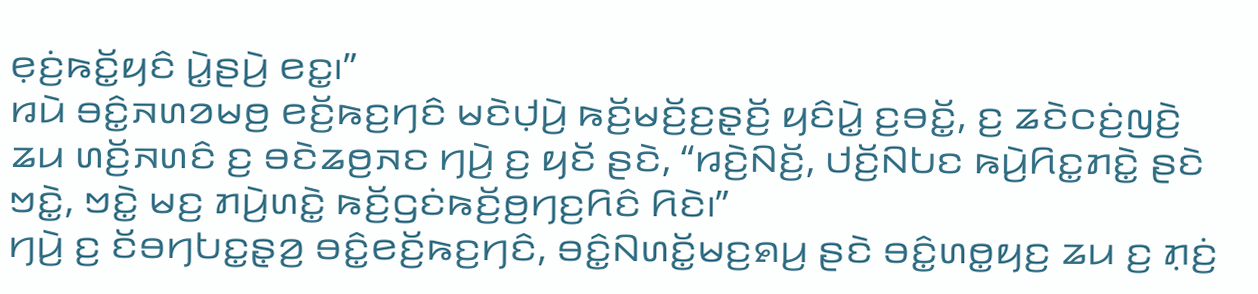ꤕ꤫ꤢꤦ꤬ꤒꤢꤩ꤭ꤟꤢꤨ ꤣꤧ꤭ꤔꤣꤧ꤬ ꤕꤢ꤭꤯”
ꤙꤣꤧ ꤋꤢꤨ꤭ꤏꤛꤤꤗꤥ꤬ ꤕꤢꤩ꤬ꤒꤢ꤬ꤚꤢꤨ ꤗꤢꤧꤓ꤫ꤣꤧ꤬ ꤒꤢꤩ꤬ꤗꤢꤩ꤬ꤢ꤬ꤔ꤫ꤢꤩ꤬ ꤟꤢꤨꤣꤧ꤭ ꤢ꤬ꤋꤢꤩ꤭, ꤢ꤬ ꤘꤢꤧꤍꤢꤦ꤬ꤜꤢꤧ꤬ ꤘꤣ ꤛꤢꤩ꤬ꤏꤛꤢꤨ ꤢ꤬ ꤋꤢꤧꤘꤥ꤬ꤏꤢ ꤚꤣꤧ꤬ ꤢ꤬ ꤟꤢꤩ ꤔꤢꤧ, “ꤙꤢꤧ꤬ꤡꤢꤩ꤬, ꤓꤢꤩ꤬ꤡꤝꤢ ꤒꤣꤧ꤬ꤖꤢ꤭ꤊꤢꤧ꤭ ꤔꤢꤧ ꤠꤢꤧ꤭, ꤠꤢꤧ꤭ ꤗꤢ꤬ ꤊꤣꤧ꤬ꤛꤢꤧ꤭ ꤒꤢꤩ꤬ꤞꤢꤦꤒꤢꤩ꤬ꤥ꤬ꤚꤢ꤬ꤖꤢꤨ ꤖꤢꤧ꤯”
ꤚꤣꤧ꤬ ꤢ꤬ ꤢꤩꤋꤚꤝꤢ꤭ꤔ꤫ꤤ꤬ ꤋꤢꤨ꤭ꤕꤢꤩ꤬ꤒꤢ꤬ꤚꤢꤨ, ꤋꤢꤨ꤭ꤡꤛꤢꤩ꤭ꤗꤢ꤬ꤎꤣ꤬ ꤔꤢꤧ ꤋꤢꤨ꤭ꤛꤥ꤭ꤟꤢ꤬ ꤘꤣ ꤢ꤬ ꤊ꤫ꤢꤦ꤬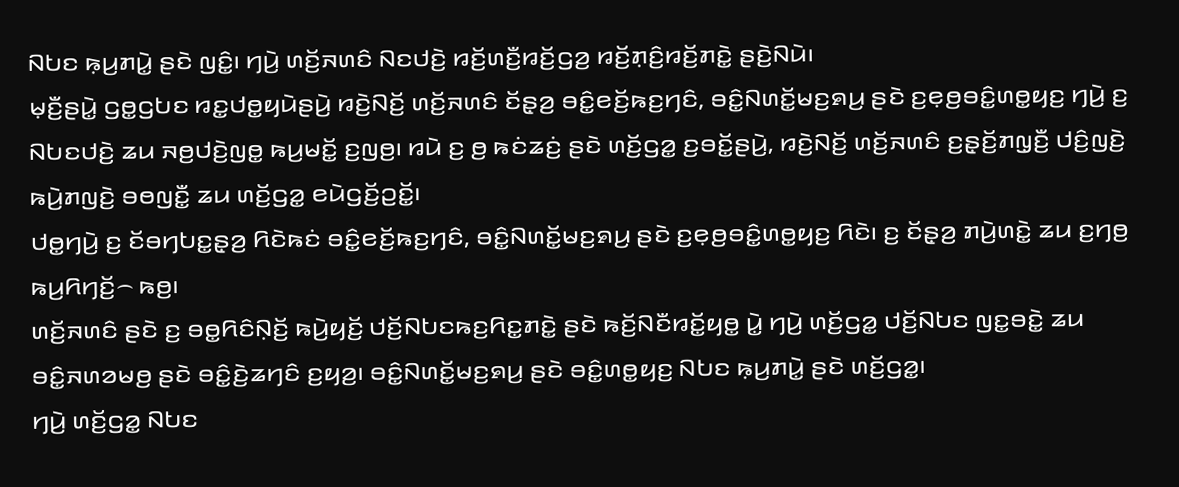ꤡꤝꤢ ꤒ꤫ꤣ꤬ꤊꤣꤧ꤭ ꤔꤢꤧ ꤜꤢꤨ꤭꤯ ꤚꤣꤧ꤬ ꤛꤢꤩ꤬ꤏꤛꤢꤨ ꤡꤢꤓꤢꤧ꤬ ꤙꤢꤩ꤬ꤛꤢꤪ꤬ꤙꤢꤩ꤬ꤞꤤ꤬ ꤙꤢꤩ꤬ꤊ꤫ꤢꤨ꤬ꤙꤢꤩ꤬ꤊꤢꤧ꤭ ꤔꤢꤧ꤬ꤡꤣꤧ꤯
ꤗ꤫ꤢꤪ꤬ꤔꤣꤧ꤭ ꤞꤥ꤭ꤞꤝꤢ ꤙꤢ꤭ꤓꤥ꤭ꤟꤣꤧꤔꤣꤧ꤬ ꤙꤢꤧ꤬ꤡꤢꤩ꤬ ꤛꤢꤩ꤬ꤏꤛꤢꤨ ꤢꤩꤔ꤫ꤤ꤬ ꤋꤢꤨ꤭ꤕꤢꤩ꤬ꤒꤢ꤬ꤚꤢꤨ, ꤋꤢꤨ꤭ꤡꤛꤢꤩ꤭ꤗꤢ꤬ꤎꤣ꤬ ꤔꤢꤧ ꤢ꤬ꤕ꤫ꤥ꤬ꤋꤢꤨ꤭ꤛꤥ꤭ꤟꤢ꤬ ꤚꤣꤧ꤬ ꤢ꤬ ꤡꤝꤢꤓꤢꤧ꤬ ꤘꤣ ꤏꤥ꤬ꤓꤢꤧ꤬ꤜꤥ꤭ ꤒꤣ꤬ꤗꤢꤩ꤭ ꤢ꤬ꤜꤥ꤬꤯ ꤙꤣꤧ ꤢ꤬ ꤥ꤬ ꤒꤢꤦꤘꤢꤦ꤬ ꤔꤢꤧ ꤛꤢꤩ꤬ꤞꤤ꤭ ꤢ꤬ꤋꤢꤩ꤭ꤔꤣꤧ꤬, ꤙꤢꤧ꤬ꤡꤢꤩ꤬ ꤛꤢꤩ꤬ꤏꤛꤢꤨ ꤢ꤬ꤔ꤫ꤢꤩ꤬ꤊꤜ꤫ꤢꤪ꤬ ꤓꤢꤨ꤬ꤜꤢꤧ꤬ ꤒꤣꤧ꤬ꤊꤜꤢꤧ꤬ ꤋꤥꤜꤢꤪ꤭ ꤘꤣ ꤛꤢꤩ꤬ꤞꤤ꤭ ꤕꤣꤧꤞꤢꤩ꤬ꤑꤢꤩ꤭꤯
ꤓꤥ꤭ꤚꤣꤧ꤬ ꤢ꤬ ꤢꤩꤋꤚꤝꤢ꤭ꤔ꤫ꤤ꤬ ꤖꤢꤧꤒꤢꤦ ꤋꤢꤨ꤭ꤕꤢꤩ꤬ꤒꤢ꤬ꤚꤢꤨ, ꤋꤢꤨ꤭ꤡꤛꤢꤩ꤭ꤗꤢ꤬ꤎꤣ꤬ ꤔꤢꤧ ꤢ꤬ꤕ꤫ꤥ꤬ꤋꤢꤨ꤭ꤛꤥ꤭ꤟꤢ꤬ ꤖꤢꤧ꤯ ꤢ꤬ ꤢꤩꤔ꤫ꤤ꤬ ꤊꤣꤧ꤬ꤛꤢꤧ꤭ ꤘꤣ ꤢ꤬ꤚꤥ꤬ ꤒꤣ꤬ꤖꤚꤢꤩ꤬꤮ ꤒꤥ꤬꤯
ꤛꤢꤩ꤬ꤏꤛꤢꤨ ꤔꤢꤧ ꤢ꤬ ꤋꤥ꤭ꤖꤢꤨꤡ꤫ꤢꤩ꤬ ꤒꤣꤧ꤬ꤟꤢꤩ꤬ ꤓꤢꤩ꤬ꤡꤝꤢꤒꤢ꤬ꤖꤢ꤭ꤊꤢꤧ꤭ ꤔꤢꤧ ꤒꤢꤩ꤬ꤡꤢꤪꤙꤢꤩ꤭ꤟꤥ꤭ ꤣꤧ꤭ ꤚꤣꤧ꤬ ꤛꤢꤩ꤬ꤞꤤ꤭ ꤓꤢꤩ꤬ꤡꤝꤢ ꤜꤢ꤭ꤋꤢꤧ꤭ ꤘꤣ ꤋꤢꤨ꤭ꤏꤛꤤꤗꤥ꤬ ꤔꤢꤧ ꤋꤢꤨ꤭ꤢꤧ꤬ꤘꤚꤢꤨ ꤢ꤬ꤟꤤ꤬꤯ ꤋꤢꤨ꤭ꤡꤛꤢꤩ꤭ꤗꤢ꤬ꤎꤣ꤬ ꤔꤢꤧ ꤋꤢꤨ꤭ꤛꤥ꤭ꤟꤢ꤬ ꤡꤝꤢ ꤒ꤫ꤣ꤬ꤊꤣꤧ꤭ ꤔꤢꤧ ꤛꤢꤩ꤬ꤞꤤ꤭꤯
ꤚꤣꤧ꤬ ꤛꤢꤩ꤬ꤞꤤ꤭ ꤡꤝꤢ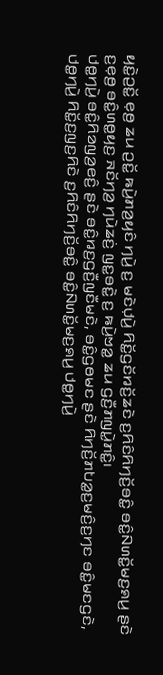ꤟꤢꤧ꤭ꤑꤢꤩ꤭ ꤕ꤫ꤥ꤬ ꤘꤣ ꤑꤢꤩ꤭ ꤒꤣꤧ꤬ꤊꤤ꤬ꤟꤢꤨ ꤚꤣꤧ꤬ ꤢ꤬ ꤗꤢꤧꤓ꤫ꤣꤧ꤬ ꤖꤢꤩ꤭ꤞꤢꤩꤙꤢꤩ꤬ꤘꤢꤧ ꤢ꤬ꤖꤢꤨꤖꤚꤢꤩ꤬ꤋꤢꤨ꤭ ꤋꤢꤨ꤭ꤡꤛꤢꤩ꤭ꤗꤢ꤬ꤎꤣ꤬ ꤔꤢꤧ ꤢ꤬ꤕ꤫ꤥ꤬ ꤋꤢꤨ꤭ꤛꤥ꤭ꤟꤢ꤬ ꤏꤢꤩꤚꤤ꤬ ꤚꤣꤧꤘꤢꤦ꤬ ꤜꤢ꤭ꤋꤢꤧ꤭ ꤢ꤬ ꤒꤣꤧ꤬ꤠꤤ꤭ ꤘꤣ ꤞꤢꤪ꤬ꤊꤜꤣꤧ꤭ꤊꤢꤨ꤭꤯
ꤓꤥ꤭ꤚꤣꤧ꤬ ꤋꤢꤨ꤭ꤖꤤꤜꤤ꤬ꤕꤢꤨ꤬ ꤔꤢꤧ ꤋꤢꤨ꤭ꤙꤢ꤬ꤞꤢꤪ꤬ꤜꤢꤪꤗꤢꤧ, ꤋꤢꤨ꤭ꤞꤥꤗꤢ ꤔꤢꤧ ꤖꤚꤢꤩ꤬ꤊꤝꤤ꤭ꤢ꤬ꤗꤢꤨ꤬ꤢ꤬ꤚꤢ ꤋꤢꤨ꤭ꤗꤢꤞꤢꤧ, ꤓꤥ꤭ꤚꤣꤧ꤬ ꤖꤢꤩ꤭ꤢ꤬ꤜꤢ꤬ꤖꤢꤧ ꤢ꤬ꤖꤢꤨꤖꤚꤢꤩ꤬ꤋꤢꤨ꤭ ꤋꤢꤨ꤭ꤡꤛꤢꤩ꤭ꤗꤢ꤬ꤎꤣ꤬ ꤓꤥ꤭ꤚꤣꤧ꤬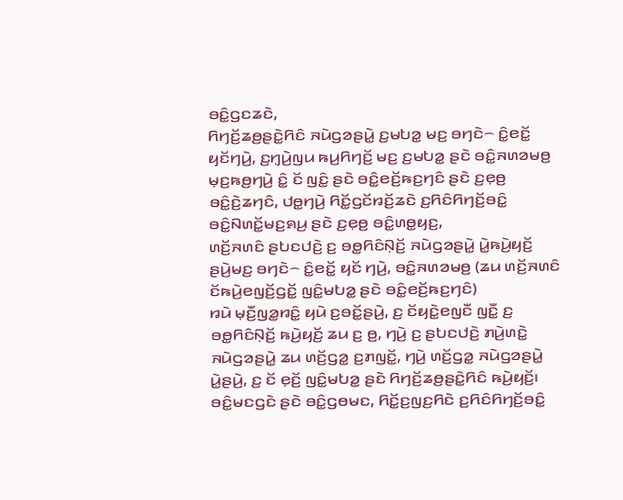ꤋꤢꤨ꤭ꤞꤢꤘꤢꤧ,
ꤖꤚꤢꤩ꤬ꤘꤥ꤬ꤔꤢꤧ꤭ꤖꤢꤨ ꤏꤣꤧꤞꤤꤔꤣꤧ꤭ ꤢ꤬ꤗꤝꤤ꤭ ꤗꤢ꤬ ꤋꤚꤢꤧ꤮ ꤢꤨ꤭ꤕꤢꤩ꤭ ꤟꤢꤩꤚꤣꤧ꤬, ꤢ꤬ꤚ꤫ꤣꤧ꤬ꤜꤣ ꤒꤣ꤬ꤖꤚꤢꤩ꤬ ꤗꤢ꤬ ꤢ꤬ꤗꤝꤤ꤭ ꤔꤢꤧ ꤋꤢꤨ꤭ꤏꤛꤤꤗꤥ꤬ ꤗ꤫ꤢ꤬ꤒꤥ꤬ꤚꤣꤧ꤬ ꤢꤨ꤭ ꤢꤩ ꤜꤢꤨ꤭ ꤔꤢꤧ ꤋꤢꤨ꤭ꤕꤢꤩ꤬ꤒꤢ꤬ꤚꤢꤨ ꤔꤢꤧ ꤢ꤬ꤕ꤫ꤥ꤬ ꤋꤢꤨ꤭ꤢꤧ꤬ꤘꤚꤢꤨ, ꤓꤥ꤭ꤚꤣꤧ꤬ ꤖꤢꤩ꤭ꤞꤢꤩꤙꤢꤩ꤬ꤘꤢꤧ ꤢ꤬ꤖꤢꤨꤖꤚꤢꤩ꤬ꤋꤢꤨ꤭ ꤋꤢꤨ꤭ꤡꤛꤢꤩ꤭ꤗꤢ꤬ꤎꤣ꤬ ꤔꤢꤧ ꤢ꤬ꤕ꤫ꤥ꤬ ꤋꤢꤨ꤭ꤛꤥ꤭ꤟꤢ꤬,
ꤛꤢꤩ꤬ꤏꤛꤢꤨ ꤔꤝꤢꤓꤢꤧ꤬ ꤢ꤬ ꤋꤥ꤭ꤖꤢꤨꤡ꤫ꤢꤩ꤬ ꤏꤣꤧꤞꤤꤔꤣꤧ꤭ ꤣꤧ꤭ꤒꤣꤧ꤬ꤟꤢꤩ꤬ ꤔꤣꤧ꤬ꤗꤢ꤬ ꤋꤚꤢꤧ꤮ ꤢꤨ꤭ꤕꤢꤩ꤭ ꤟꤢꤩ ꤚꤣꤧ꤬, ꤋꤢꤨ꤭ꤏꤛꤤꤗꤥ꤬ (ꤘꤣ ꤛꤢꤩ꤬ꤏꤛꤢꤨ ꤢꤩꤒꤣꤧ꤬ꤕꤜꤢꤩ꤬ꤞꤢꤩ꤭ ꤜꤢꤨ꤭ꤗꤝꤤ꤭ ꤔꤢꤧ ꤋꤢꤨ꤭ꤕꤢꤩ꤬ꤒꤢ꤬ꤚꤢꤨ)
ꤙꤣꤧ ꤗ꤫ꤢꤪ꤬ꤜꤤ꤭ꤙꤢꤨ꤭ ꤟꤣꤧ ꤢ꤬ꤋꤢꤩ꤭ꤔꤣꤧ꤬, ꤢ꤬ ꤢꤩꤟꤢꤧ꤭ꤕꤜꤢꤪ ꤜꤢꤪ꤭ ꤢ꤬ ꤋꤥ꤭ꤖꤢꤨꤡ꤫ꤢꤩ꤬ ꤒꤣꤧ꤬ꤟꤢꤩ꤬ ꤘꤣ ꤢ꤬ ꤥ꤬, ꤚꤣꤧ꤬ ꤢ꤬ ꤔꤝꤢꤓꤢꤧ꤬ ꤊꤣꤧ꤬ꤛꤢꤧ꤭ ꤏꤣꤧꤞꤤꤔꤣꤧ꤭ ꤘꤣ ꤛꤢꤩ꤬ꤞꤤ꤭ ꤢ꤬ꤊꤜꤢꤩ꤭, ꤚꤣꤧ꤬ ꤛꤢꤩ꤬ꤞꤤ꤭ ꤏꤣꤧꤞꤤꤔꤣꤧ꤭ ꤣꤧ꤭ꤔꤣꤧ꤬, ꤢ꤬ ꤢꤩ ꤕ꤫ꤢꤩ꤬ ꤜꤢꤨ꤭ꤗꤝꤤ꤭ ꤔꤢꤧ ꤖꤚꤢꤩ꤬ꤘꤥ꤬ꤔꤢꤧ꤭ꤖꤢꤨ ꤒꤣꤧ꤬ꤟꤢꤩ꤬꤯
ꤋꤢꤨ꤭ꤗꤢꤞꤢꤧ ꤔꤢꤧ ꤋꤢꤨ꤭ꤞꤥꤗꤢ, ꤖꤢꤩ꤭ꤢ꤬ꤜꤢ꤬ꤖꤢꤧ ꤢ꤬ꤖꤢꤨꤖꤚꤢꤩ꤬ꤋꤢꤨ꤭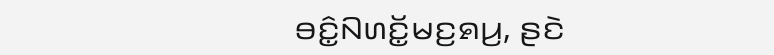ꤋꤢꤨ꤭ꤡꤛꤢꤩ꤭ꤗꤢ꤬ꤎꤣ꤬, ꤔꤢꤧ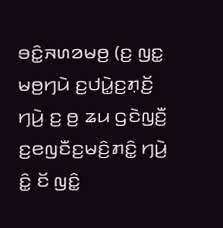ꤋꤢꤨ꤭ꤏꤛꤤꤗꤥ꤬ (ꤢ꤬ ꤜꤢ꤭ ꤗꤥ꤬ꤚꤣꤧ ꤢ꤬ꤓꤣꤧ꤭ꤢ꤬ꤊ꤫ꤢꤩ꤬ ꤚꤣꤧ꤬ ꤢ꤬ ꤥ꤬ ꤘꤣ ꤞꤢꤧꤜꤢꤪ꤬ ꤢ꤬ꤕꤜꤢꤪꤢ꤬ꤗꤢꤨ꤬ꤊꤢꤨ꤭ ꤚꤣꤧ꤬ ꤢꤨ꤭ ꤢꤩ ꤜꤢꤨ꤭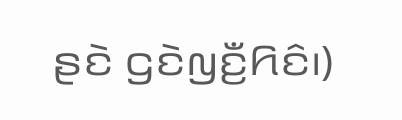ꤔꤢꤧ ꤞꤢꤧꤜꤢꤪ꤬ꤖꤢꤨ꤯)